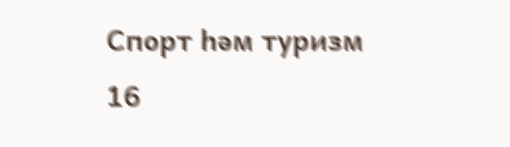Спорт һәм туризм
16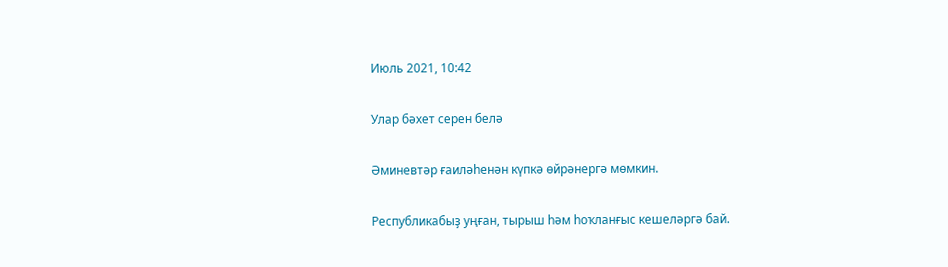Июль 2021, 10:42

Улар бәхет серен белә

Әминевтәр ғаиләһенән күпкә өйрәнергә мөмкин.

Республикабыҙ уңған, тырыш һәм һоҡланғыс кешеләргә бай.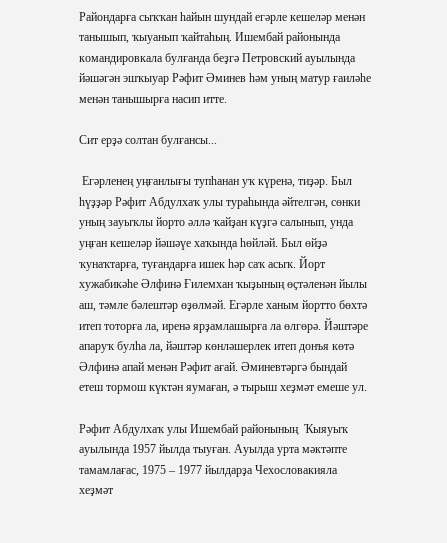Райондарға сыҡҡан һайын шундай егәрле кешеләр менән танышып, ҡыуанып ҡайтаһың. Ишембай районында командировкала булғанда беҙгә Петровский ауылында йәшәгән эшҡыуар Рәфит Әминев һәм уның матур ғаиләһе менән танышырға насип итте.

Сит ерҙә солтан булғансы...

 Егәрленең уңғанлығы тупһанан уҡ күренә, тиҙәр. Был һүҙҙәр Рәфит Абдулхаҡ улы тураһында әйтелгән, сөнки уның зауыҡлы йорто әллә ҡайҙан күҙгә салынып, унда уңған кешеләр йәшәүе хаҡында һөйләй. Был өйҙә ҡунаҡтарға, туғандарға ишек һәр саҡ асыҡ. Йорт хужабикәһе Әлфинә Ғилемхан ҡыҙының өҫтәленән йылы аш, тәмле бәлештәр өҙөлмәй. Егәрле ханым йортто бөхтә итеп тоторға ла, иренә ярҙамлашырға ла өлгөрә. Йәштәре апаруҡ булһа ла, йәштәр көнләшерлек итеп донъя көтә Әлфинә апай менән Рәфит ағай. Әминевтәргә бындай етеш тормош күктән яумаған, ә тырыш хеҙмәт емеше ул.

Рәфит Абдулхаҡ улы Ишембай районының  Ҡыяуыҡ ауылында 1957 йылда тыуған. Ауылда урта мәктәпте тамамлағас, 1975 – 1977 йылдарҙа Чехословакияла хеҙмәт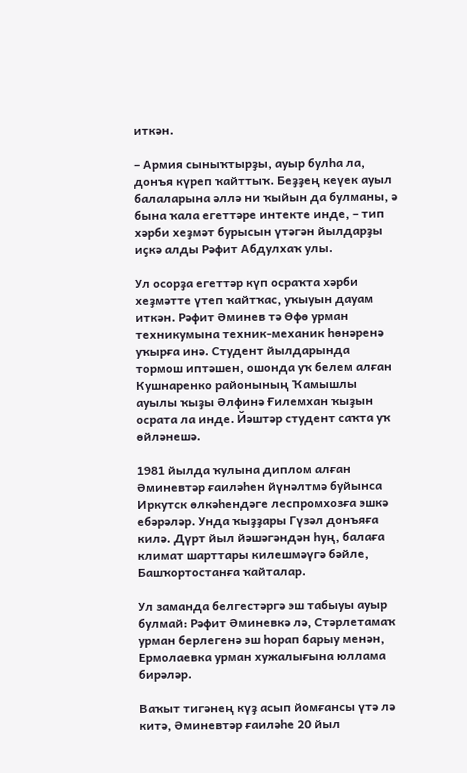иткән.

– Армия сыныҡтырҙы, ауыр булһа ла, донъя күреп ҡайттыҡ. Беҙҙең кеүек ауыл балаларына әллә ни ҡыйын да булманы, ә бына ҡала егеттәре интекте инде, – тип хәрби хеҙмәт бурысын үтәгән йылдарҙы иҫкә алды Рәфит Абдулхаҡ улы.

Ул осорҙа егеттәр күп осраҡта хәрби хеҙмәтте үтеп ҡайтҡас, уҡыуын дауам иткән. Рәфит Әминев тә Өфө урман техникумына техник-механик һөнәренә уҡырға инә. Студент йылдарында тормош иптәшен, ошонда уҡ белем алған Кушнаренко районының Ҡамышлы ауылы ҡыҙы Әлфинә Ғилемхан ҡыҙын осрата ла инде. Йәштәр студент саҡта уҡ өйләнешә.

1981 йылда ҡулына диплом алған Әминевтәр ғаиләһен йүнәлтмә буйынса Иркутск өлкәһендәге леспромхозға эшкә ебәрәләр. Унда ҡыҙҙары Гүзәл донъяға килә. Дүрт йыл йәшәгәндән һуң, балаға климат шарттары килешмәүгә бәйле, Башҡортостанға ҡайталар.

Ул заманда белгестәргә эш табыуы ауыр булмай: Рәфит Әминевкә лә, Стәрлетамаҡ урман берлегенә эш һорап барыу менән, Ермолаевка урман хужалығына юллама бирәләр.

Ваҡыт тигәнең күҙ асып йомғансы үтә лә китә, Әминевтәр ғаиләһе 20 йыл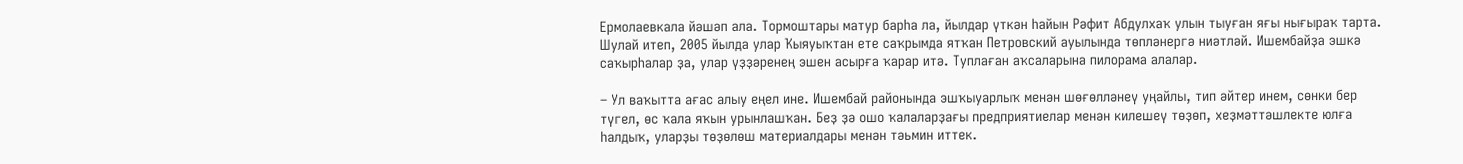Ермолаевкала йәшәп ала. Тормоштары матур барһа ла, йылдар үткән һайын Рәфит Абдулхаҡ улын тыуған яғы нығыраҡ тарта. Шулай итеп, 2005 йылда улар Ҡыяуыҡтан ете саҡрымда ятҡан Петровский ауылында төпләнергә ниәтләй. Ишембайҙа эшкә саҡырһалар ҙа, улар үҙҙәренең эшен асырға ҡарар итә. Туплаған аҡсаларына пилорама алалар.

– Ул ваҡытта ағас алыу еңел ине. Ишембай районында эшҡыуарлыҡ менән шөғөлләнеү уңайлы, тип әйтер инем, сөнки бер түгел, өс ҡала яҡын урынлашҡан. Беҙ ҙә ошо ҡалаларҙағы предприятиелар менән килешеү төҙөп, хеҙмәттәшлекте юлға һалдыҡ, уларҙы төҙөлөш материалдары менән тәьмин иттек.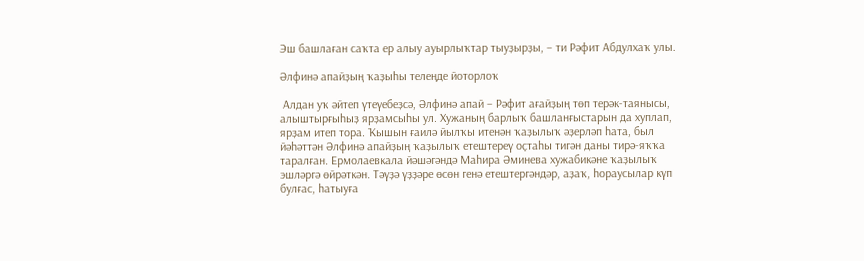Эш башлаған саҡта ер алыу ауырлыҡтар тыуҙырҙы, – ти Рәфит Абдулхаҡ улы.

Әлфинә апайҙың ҡаҙыһы телеңде йоторлоҡ

 Алдан уҡ әйтеп үтеүебеҙсә, Әлфинә апай – Рәфит ағайҙың төп терәк-таянысы, алыштырғыһыҙ ярҙамсыһы ул. Хужаның барлыҡ башланғыстарын да хуплап, ярҙам итеп тора. Ҡышын ғаилә йылҡы итенән ҡаҙылыҡ әҙерләп һата, был йәһәттән Әлфинә апайҙың ҡаҙылыҡ етештереү оҫтаһы тигән даны тирә-яҡҡа таралған. Ермолаевкала йәшәгәндә Маһира Әминева хужабикәне ҡаҙылыҡ эшләргә өйрәткән. Тәүҙә үҙҙәре өсөн генә етештергәндәр, аҙаҡ, һораусылар күп булғас, һатыуға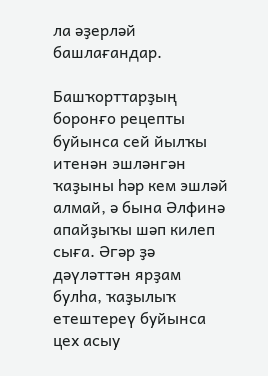ла әҙерләй башлағандар.

Башҡорттарҙың боронғо рецепты буйынса сей йылҡы итенән эшләнгән ҡаҙыны һәр кем эшләй алмай, ә бына Әлфинә апайҙыҡы шәп килеп сыға. Әгәр ҙә дәүләттән ярҙам булһа, ҡаҙылыҡ етештереү буйынса цех асыу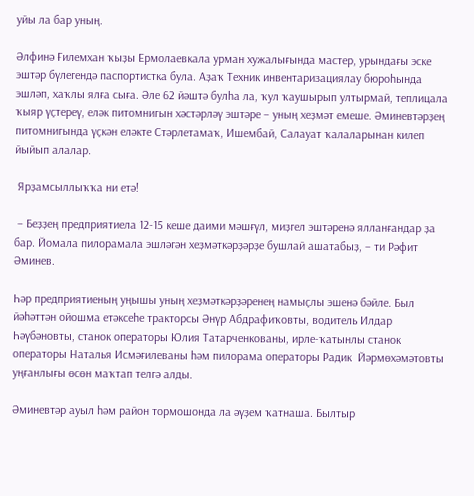уйы ла бар уның.

Әлфинә Ғилемхан ҡыҙы Ермолаевкала урман хужалығында мастер, урындағы эске эштәр бүлегендә паспортистка була. Аҙаҡ Техник инвентаризациялау бюроһында эшләп, хаҡлы ялға сыға. Әле 62 йәштә булһа ла, ҡул ҡаушырып ултырмай, теплицала ҡыяр үҫтереү, еләк питомнигын хәстәрләү эштәре – уның хеҙмәт емеше. Әминевтәрҙең питомнигында үҫкән еләкте Стәрлетамаҡ, Ишембай, Салауат ҡалаларынан килеп йыйып алалар.

 Ярҙамсыллыҡҡа ни етә!

 – Беҙҙең предприятиела 12-15 кеше даими мәшғүл, миҙгел эштәренә ялланғандар ҙа бар. Йомала пилорамала эшләгән хеҙмәткәрҙәрҙе бушлай ашатабыҙ, – ти Рәфит Әминев.

Һәр предприятиеның уңышы уның хеҙмәткәрҙәренең намыҫлы эшенә бәйле. Был йәһәттән ойошма етәксеһе тракторсы Әнүр Абдрафиҡовты, водитель Илдар Һәүбәновты, станок операторы Юлия Татарченкованы, ирле-ҡатынлы станок операторы Наталья Исмәғилеваны һәм пилорама операторы Радик  Йәрмөхәмәтовты уңғанлығы өсөн маҡтап телгә алды.

Әминевтәр ауыл һәм район тормошонда ла әүҙем ҡатнаша. Былтыр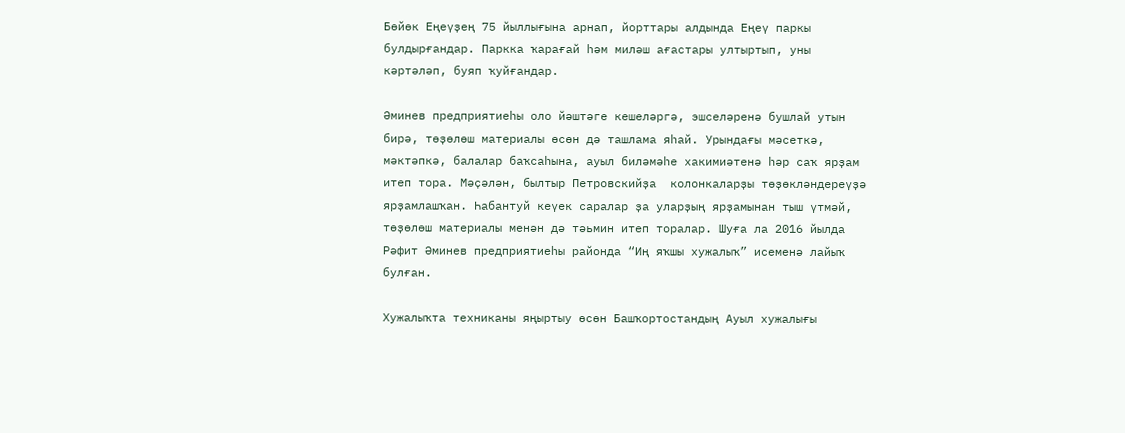Бөйөк Еңеүҙең 75 йыллығына арнап, йорттары алдында Еңеү паркы булдырғандар. Паркка ҡарағай һәм миләш ағастары ултыртып, уны кәртәләп, буяп ҡуйғандар.

Әминев предприятиеһы оло йәштәге кешеләргә, эшселәренә бушлай утын бирә, төҙөлөш материалы өсөн дә ташлама яһай. Урындағы мәсеткә, мәктәпкә, балалар баҡсаһына, ауыл биләмәһе хакимиәтенә һәр саҡ ярҙам итеп тора. Мәҫәлән, былтыр Петровскийҙа  колонкаларҙы төҙөкләндереүҙә ярҙамлашҡан. Һабантуй кеүек саралар ҙа уларҙың ярҙамынан тыш үтмәй, төҙөлөш материалы менән дә тәьмин итеп торалар. Шуға ла 2016 йылда Рәфит Әминев предприятиеһы районда “Иң яҡшы хужалыҡ” исеменә лайыҡ булған.

Хужалыҡта техниканы яңыртыу өсөн Башҡортостандың Ауыл хужалығы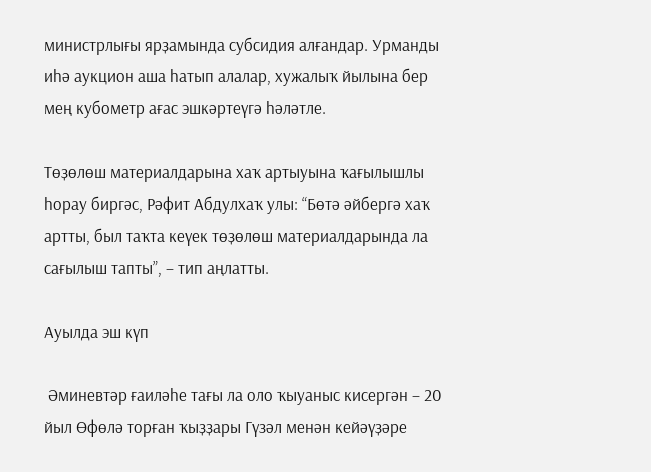министрлығы ярҙамында субсидия алғандар. Урманды иһә аукцион аша һатып алалар, хужалыҡ йылына бер мең кубометр ағас эшкәртеүгә һәләтле.

Төҙөлөш материалдарына хаҡ артыуына ҡағылышлы һорау биргәс, Рәфит Абдулхаҡ улы: “Бөтә әйбергә хаҡ артты, был таҡта кеүек төҙөлөш материалдарында ла сағылыш тапты”, – тип аңлатты.

Ауылда эш күп

 Әминевтәр ғаиләһе тағы ла оло ҡыуаныс кисергән – 20 йыл Өфөлә торған ҡыҙҙары Гүзәл менән кейәүҙәре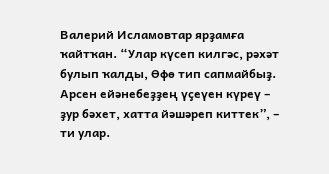Валерий Исламовтар ярҙамға ҡайтҡан. “Улар күсеп килгәс, рәхәт булып ҡалды, Өфө тип сапмайбыҙ. Арсен ейәнебеҙҙең үҫеүен күреү – ҙур бәхет, хатта йәшәреп киттек”, – ти улар.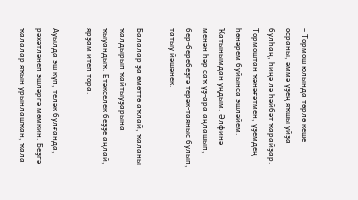– Тормош юлында төрлө кеше осраны, әммә үҙең яҡшы уйҙа булһаң, һиңә лә һәйбәт ҡарайҙар. Тормоштан ҡәнәғәтмен, үҙемдең  һөнәрем буйынса эшләйем. Ҡатынымдан уңдым. Әлфинә менән һәр саҡ үҙ-ара аңлашып, бер-беребеҙгә терәк-таяныс булып, татыу йәшәнек.

Балалар ҙа өмөттө аҡлай, ҡаланы ҡалдырып ҡайтыуҙарына ҡыуандыҡ. Етәкселек беҙҙе аңлай, ярҙам итеп тора.

Ауылда эш күп, теләк булғанда, рәхәтләнеп эшләргә мөмкин. Беҙгә ҡалалар яҡын урынлашҡан, ҡала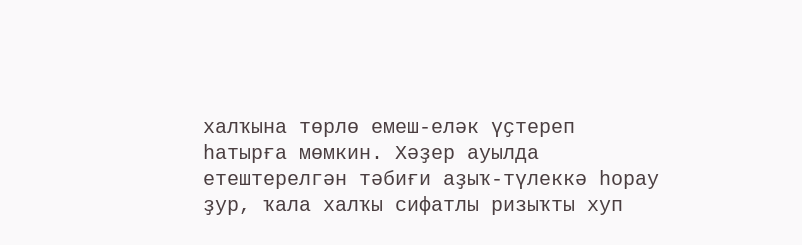халҡына төрлө емеш-еләк үҫтереп һатырға мөмкин. Хәҙер ауылда етештерелгән тәбиғи аҙыҡ-түлеккә һорау ҙур, ҡала халҡы сифатлы ризыҡты хуп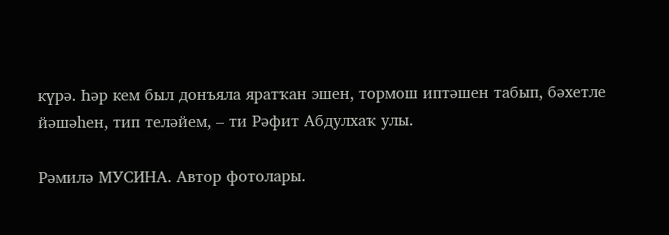күрә. Һәр кем был донъяла яратҡан эшен, тормош иптәшен табып, бәхетле йәшәһен, тип теләйем, – ти Рәфит Абдулхаҡ улы.

Рәмилә МУСИНА. Автор фотолары.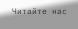Читайте нас